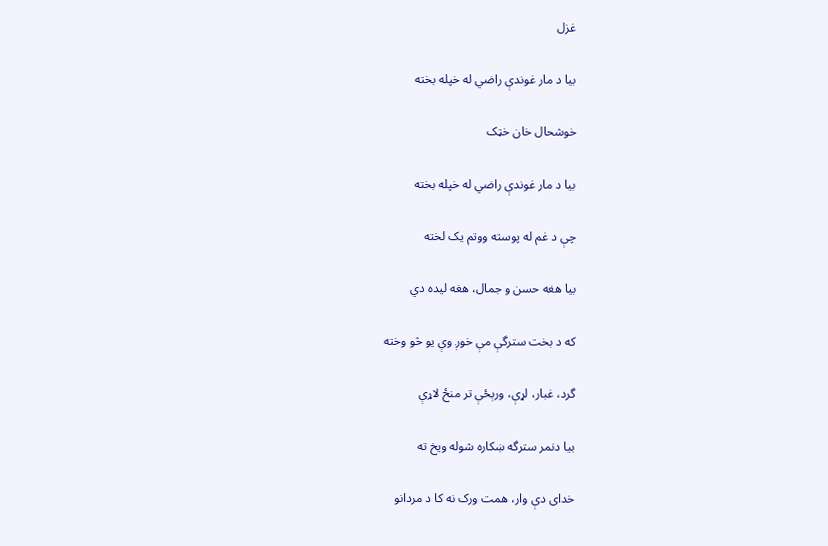غزل

بيا د مار غوندې راضي له خپله بخته

خوشحال خان خټک

بيا د مار غوندې راضي له خپله بخته

چې د غم له پوسته ووتم يک لخته

بيا هغه حسن و جمال، هغه ليده دي

که د بخت سترگې مې خوږ وې يو څو وخته

گرد، غبار، لړې، ورېځې تر منځ لاړې

بيا دنمر سترگه ښکاره شوله ويخ ته

خدای دې وار، همت ورک نه کا د مردانو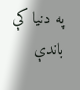په دنيا کې باندې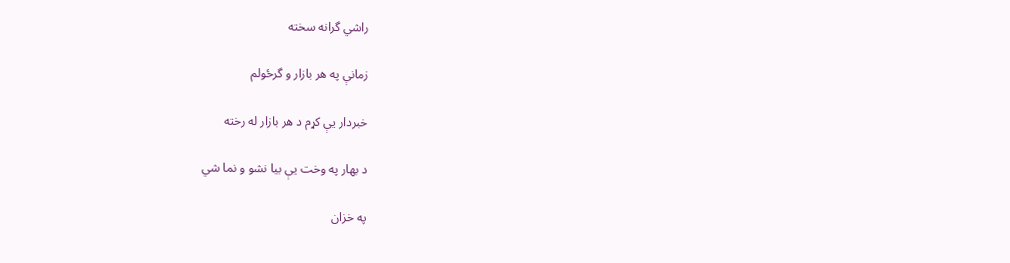راشي گرانه سخته

زمانې په هر بازار و گرځولم

خبردار يې کړم د هر بازار له رخته

د بهار په وخت يې بيا نشو و نما شي

په خزان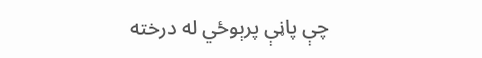چې پاڼې پرېوځي له درخته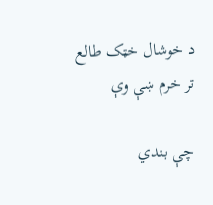د خوشال خټک طالع تر خرم ښې وې

چې بندي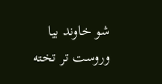شو خاوند بيا وروست تر تخته